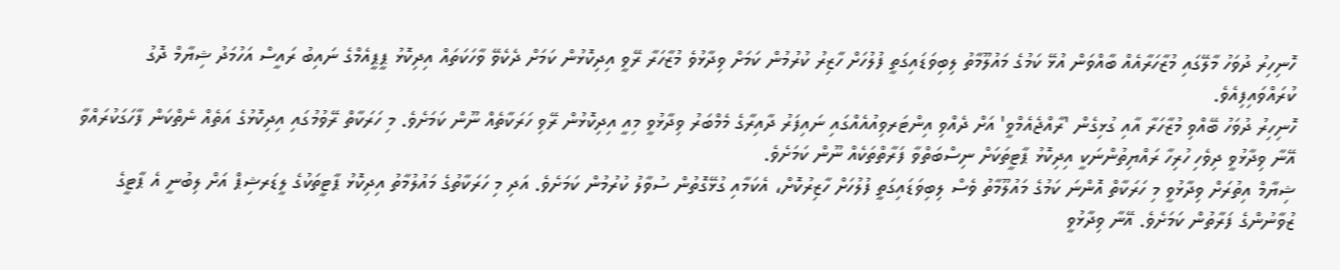ހޮނިހިރު ދުވަހު މާލޭގައި މުޒާހަރާއެއް ބާއްވަން އުޅޭ ކަމުގެ މައުލޫމާތު ލިބިވަޑައިގަތީ ފުލުހަށް ހާޒިރު ކުރުމުން ކަމަށް ވިދާޅުވެ މުޒާހަރާ ރޭވީ އިދިކޮޅުން ކަމަށް ދެކެވޭ ވާހަކަތައް އިދިކޮޅު ޕީޕީއެމްގެ ނައިބު ރައީސް އަހުމަދު ޝިޔާމް ދޮގު ކުރައްވައިފިއެވެ.
ހޮނިހިރު ދުވަހު ބޭއްވި މުޒާހަރާ އާއި ގުޅިގެން 'ރާއްޖެއެމްވީ' އަށް ދެއްވި އިންޓަރވިއުއެއްގައި ނައިފަރު ދާއިރާގެ މެމްބަރު ވިދާޅުވީ މިއީ އިދިކޮޅުން ރޭވި ހަރަކާތެއް ނޫން ކަމަށެވެ. މި ހަރަކާތް ރޭވުމުގައި އިދިކޮޅުގެ އަތެއް ނެތްކަން ފާހަގަކުރައްވާ އޭނާ ވިދާޅުވީ ދިވެހި ހުރިހާ ރައްޔިތުންނަކީ އިދިކޮޅު ޕާޓީތަކަށް ނިސްބަތްވާ ފަރާތްތަކެއް ނޫން ކަމަށެވެ.
ޝިޔާމް އިތުރަށް ވިދާޅުވީ މި ހަރަކާތް އޮންނަ ކަމުގެ މައުލޫމާތު ވެސް ލިބިވަޑައިގަތީ ފުލުހަށް ހާޒިރުކޮށް، އެކަމާއި ގުޅޭގޮތުން ސުވާލު ކުރުމުން ކަމަށެވެ. އަދި މި ހަރަކާތުގެ މައުލުމާތު އިދިކޮޅު ޕާޓީތަކުގެ ލީޑަރޝިޕް އަށް ލިބުނީ އެ ޕާޓީގެ ޒުވާނުންގެ ފަރާތުން ކަމަށެވެ. އޭނާ ވިދާޅުވީ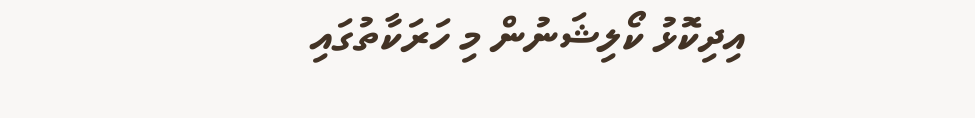އިދިކޮޅު ކޯލިޝަނުން މި ހަރަކާތުގައި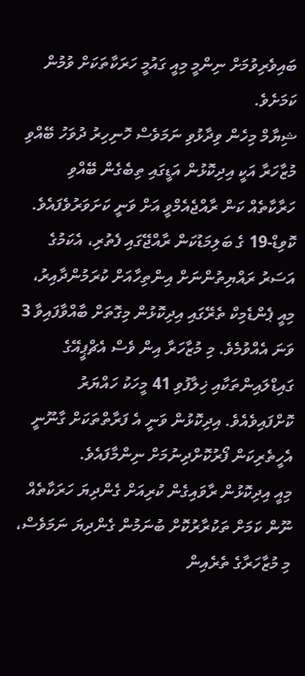ބައިވެރިވުމަށް ނިންމީ މިއީ ގައުމީ ހަރަކާތަކަށް ވުމުން ކަމަށެވެ.
ޝިޔާމް މިހެން ވިދާޅުވި ނަމަވެސް ހޮނިހިރު ދުވަހު ބޭއްވި މުޒާހަރާ އަކީ އިދިކޮޅުން އަޑީގައި ތިބެގެން ބޭއްވި ހަރާކާތެއް ކަން ރާއްޖެއެމްވީ އަށް ވަނީ ކަށަވަރުވެފައެވެ.
ކޮވިޑް-19 ގެ ބަލިމަޑުކަން ރާއްޖޭގައި ފެތުރި، އެކަމުގެ އަސަރު ރައްޔިތުންނަށް އިންތިހާއަށް ކުރަމުންދާއިރު، މިއީ ޕެންޑެމިކް ތެރޭގައި އިދިކޮޅުން މިގޮތަށް ބާއްވާފައިވާ 3 ވަނަ އެއްވުމެވެ. މި މުޒާހަރާ އިން ވެސް އެޗްޕީއޭގެ ގައިޑްލައިންތަކާއި ޚިލާފުވި 41 މީހަކު ހައްޔަރު ކޮށްފައިވެއެވެ. އިދިކޮޅުން ވަނީ އެ ފަރާތްތަކަށް ގާނޫނީ އެހީތެރިކަން ފޯރުކޮށްދިނުމަށް ނިންމާފައެވެ.
މިއީ އިދިކޮޅުން ރާވައިގެން ކުރިއަށް ގެންދިޔަ ހަރަކާތެއް ނޫން ކަމަށް ތަކުރާރުކޮށް ބުނަމުން ގެންދިޔަ ނަމަވެސް، މި މުޒާހަރާގެ ތެރެއިން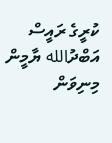ކުރީގެ ރައީސް އަބްދުالله ޔާމީން މިނިވަން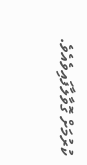ކުރުމަށް ގޮވާލާފައިވެއެވެ.